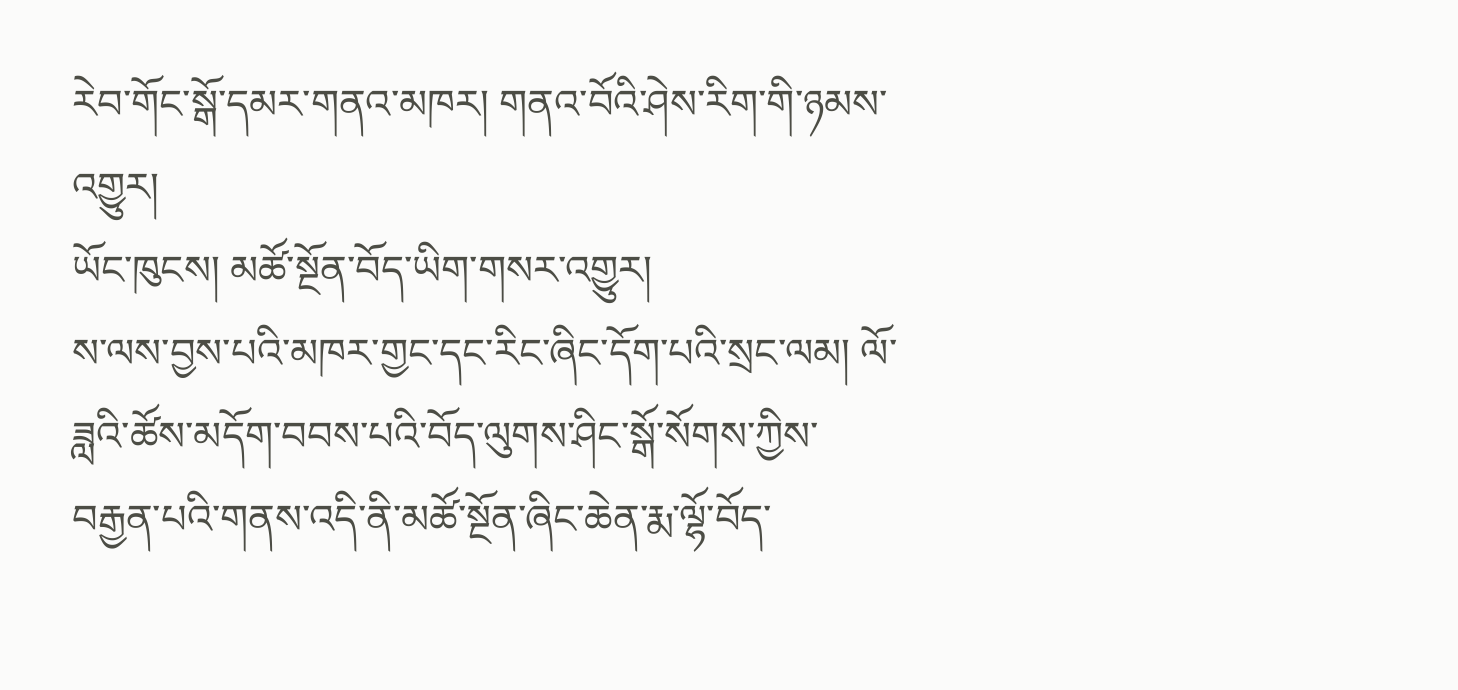རེབ་གོང་སྒོ་དམར་གནའ་མཁར། གནའ་བོའི་ཤེས་རིག་གི་ཉམས་འགྱུར།
ཡོང་ཁུངས། མཚོ་སྔོན་བོད་ཡིག་གསར་འགྱུར།
ས་ལས་བྱས་པའི་མཁར་གྱང་དང་རིང་ཞིང་དོག་པའི་སྲང་ལམ། ལོ་ཟླའི་ཚོས་མདོག་བབས་པའི་བོད་ལུགས་ཤིང་སྒོ་སོགས་ཀྱིས་བརྒྱན་པའི་གནས་འདི་ནི་མཚོ་སྔོན་ཞིང་ཆེན་རྨ་ལྷོ་བོད་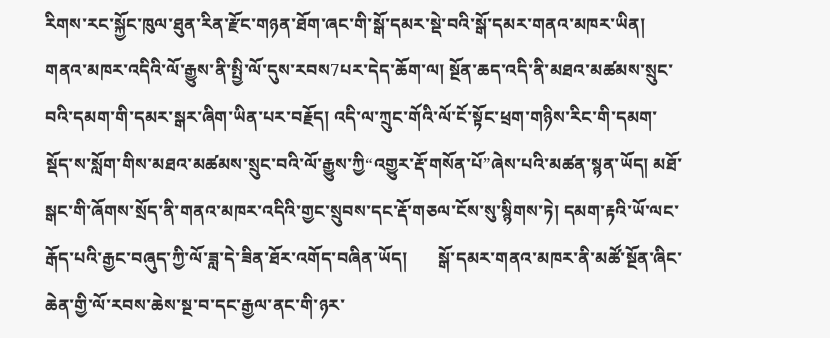རིགས་རང་སྐྱོང་ཁུལ་ཐུན་རིན་རྫོང་གཉན་ཐོག་ཞང་གི་སྒོ་དམར་སྡེ་བའི་སྒོ་དམར་གནའ་མཁར་ཡིན། གནའ་མཁར་འདིའི་ལོ་རྒྱུས་ནི་སྤྱི་ལོ་དུས་རབས7པར་དེད་ཆོག་ལ། སྔོན་ཆད་འདི་ནི་མཐའ་མཚམས་སྲུང་བའི་དམག་གི་དམར་སྒར་ཞིག་ཡིན་པར་བརྗོད། འདི་ལ་ཀྲུང་གོའི་ལོ་ངོ་སྟོང་ཕྲག་གཉིས་རིང་གི་དམག་སྡོད་ས་སློག་གིས་མཐའ་མཚམས་སྲུང་བའི་ལོ་རྒྱུས་ཀྱི“འགྱུར་རྡོ་གསོན་པོ”ཞེས་པའི་མཚན་སྙན་ཡོད། མཐོ་སྒང་གི་ཞོགས་སྲོད་ནི་གནའ་མཁར་འདིའི་གྱང་སྲུབས་དང་རྡོ་གཅལ་ངོས་སུ་སྙིགས་ཏེ། དམག་རྟའི་ཡོ་ལང་རྒོད་པའི་རྒྱང་བཞུད་ཀྱི་ལོ་ཟླ་དེ་ཟིན་ཐོར་འགོད་བཞིན་ཡོད།       སྒོ་དམར་གནའ་མཁར་ནི་མཚོ་སྔོན་ཞིང་ཆེན་གྱི་ལོ་རབས་ཆེས་སྔ་བ་དང་རྒྱལ་ནང་གི་ཉར་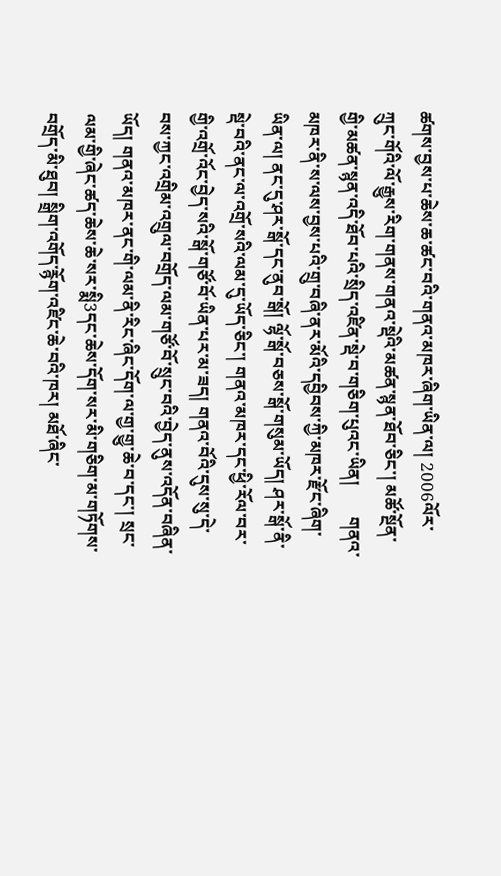ཚགས་བྱས་པ་ཆེས་ཆ་ཚང་བའི་གནའ་མཁར་ཞིག་ཡིན་ལ། 2006ལོར་ཀྲུང་གོའི་ལོ་རྒྱུས་རིག་གནས་གནའ་སྡེའི་མཚན་སྙན་ཐོབ་ཅིང་། མཚོ་སྔོན་གྱི་མཚན་སྙན་འདི་ཐོབ་པའི་སྲིད་འཛིན་སྡེ་བ་གཅིག་པུའང་ཡིན།       གནའ་མཁར་ནི་ས་ལས་བྱས་པའི་གྲུ་བཞི་ནར་མོའི་དབྱིབས་ཀྱི་མཁར་རྫོང་ཞིག་ཡིན་ལ། ནང་དུ་ཤར་སྒོ་དང་ནུབ་སྒོ། ལྷོ་སྒོ་བཅས་སྒོ་གསུམ་ཡོད། ཤར་སྒོ་ནི་སྡེ་བའི་ནང་ལ་འགྲོ་སའི་ལམ་དུ་ཡོད་ཅིང་། གནའ་མཁར་དང་ཕྱི་རོལ་བར་གྱི་འགྲོ་འོང་བྱེད་སའི་སྒོ་གཙོ་བོ་ཡིན་པར་མ་ཟད། གནའ་བོའི་དུས་སུ་དེ་བས་ཀྱང་འགྲིམ་འགྲུལ་བགྲོད་ལམ་གཙོ་བོ་སྲུང་བའི་བྱེད་ནུས་འདོན་བཞིན་ཡོད། གནའ་མཁར་ནང་གི་ལམ་ནི་རིང་ཞིང་དོག་ལ་གྱ་གྱུ་ཆེ་བ་དང་། སྲང་ལམ་གྱི་ཞེང་ཚད་ཆེས་ཆེ་སར་སྨི3དང་ཆེས་དོག་སར་མི་གཅིག་མ་གཏོགས་བགྲོད་མི་ཐུབ། སྒྲིག་འགོད་རྙོག་འཛིང་ཆེ་བའི་ཁར། མཐོ་ཞིང་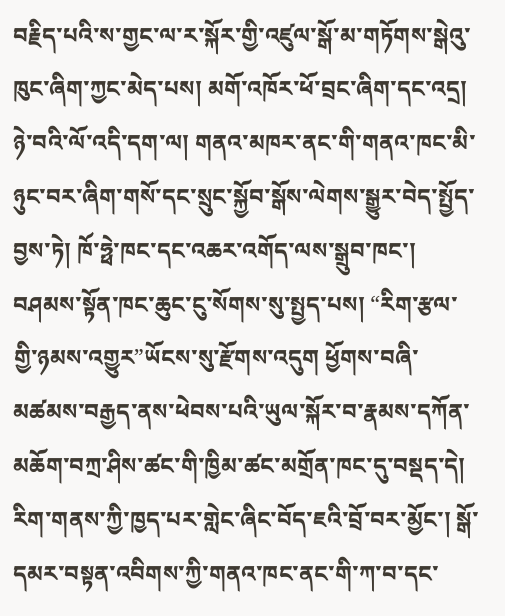བརྗིད་པའི་ས་གྱང་ལ་ར་སྐོར་གྱི་འཛུལ་སྒོ་མ་གཏོགས་སྒེའུ་ཁུང་ཞིག་ཀྱང་མེད་པས། མགོ་འཁོར་ཕོ་བྲང་ཞིག་དང་འདྲ།
ཉེ་བའི་ལོ་འདི་དག་ལ། གནའ་མཁར་ནང་གི་གནའ་ཁང་མི་ཉུང་བར་ཞིག་གསོ་དང་སྲུང་སྐྱོབ་སྒོས་ལེགས་སྒྱུར་བེད་སྤྱོད་བྱས་ཏེ། ཁོ་ཧྥེ་ཁང་དང་འཆར་འགོད་ལས་སྒྲུབ་ཁང་། བཤམས་སྟོན་ཁང་ཆུང་ངུ་སོགས་སུ་སྤྱད་པས། “རིག་རྩལ་གྱི་ཉམས་འགྱུར”ཡོངས་སུ་རྫོགས་འདུག ཕྱོགས་བཞི་མཚམས་བརྒྱད་ནས་ཕེབས་པའི་ཡུལ་སྐོར་བ་རྣམས་དཀོན་མཆོག་བཀྲ་ཤིས་ཚང་གི་ཁྱིམ་ཚང་མགྲོན་ཁང་དུ་བསྡད་དེ། རིག་གནས་ཀྱི་ཁྱད་པར་གླེང་ཞིང་བོད་ཇའི་བྲོ་བར་མྱོང་། སྒོ་དམར་བསྟན་འབིགས་ཀྱི་གནའ་ཁང་ནང་གི་ཀ་བ་དང་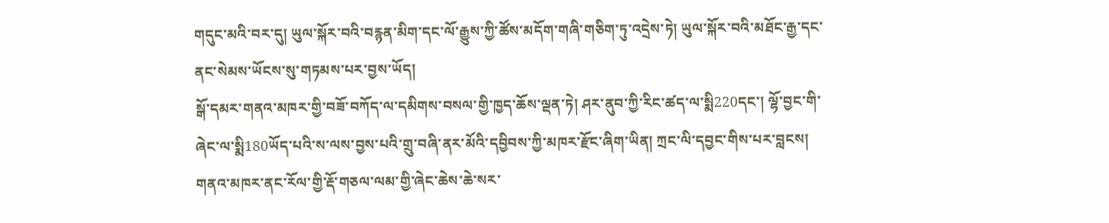གདུང་མའི་བར་དུ། ཡུལ་སྐོར་བའི་བརྙན་མིག་དང་ལོ་རྒྱུས་ཀྱི་ཚོས་མདོག་གཞི་གཅིག་ཏུ་འདྲེས་ཏེ། ཡུལ་སྐོར་བའི་མཐོང་རྒྱ་དང་ནང་སེམས་ཡོངས་སུ་གཏམས་པར་བྱས་ཡོད།
སྒོ་དམར་གནའ་མཁར་གྱི་བཟོ་བཀོད་ལ་དམིགས་བསལ་གྱི་ཁྱད་ཆོས་ལྡན་ཏེ། ཤར་ནུབ་ཀྱི་རིང་ཚད་ལ་སྨི220དང་། ལྷོ་བྱང་གི་ཞེང་ལ་སྨི180ཡོད་པའི་ས་ལས་བྱས་པའི་གྲུ་བཞི་ནར་མོའི་དབྱིབས་ཀྱི་མཁར་རྫོང་ཞིག་ཡིན། ཀྲང་ལི་དབྱང་གིས་པར་བླངས།
གནའ་མཁར་ནང་རོལ་གྱི་རྡོ་གཅལ་ལམ་གྱི་ཞེང་ཆེས་ཆེ་སར་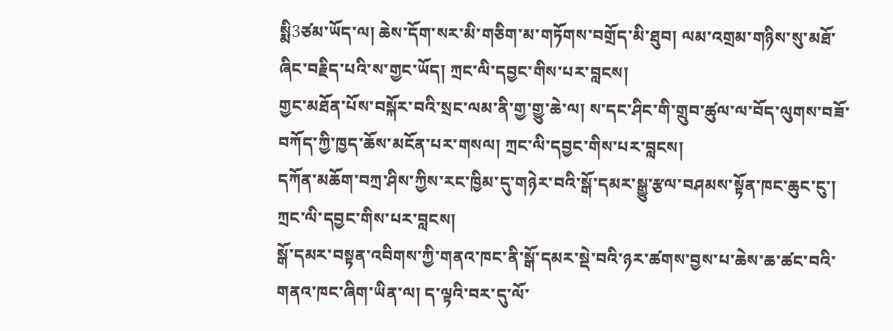སྨི3ཙམ་ཡོད་ལ། ཆེས་དོག་སར་མི་གཅིག་མ་གཏོགས་བགྲོད་མི་ཐུབ། ལམ་འགྲམ་གཉིས་སུ་མཐོ་ཞིང་བརྗིད་པའི་ས་གྱང་ཡོད། ཀྲང་ལི་དབྱང་གིས་པར་བླངས།
གྱང་མཐོན་པོས་བསྐོར་བའི་སྲང་ལམ་ནི་གྱ་གྱུ་ཆེ་ལ། ས་དང་ཤིང་གི་གྲུབ་ཚུལ་ལ་བོད་ལུགས་བཟོ་བཀོད་ཀྱི་ཁྱད་ཆོས་མངོན་པར་གསལ། ཀྲང་ལི་དབྱང་གིས་པར་བླངས།
དཀོན་མཆོག་བཀྲ་ཤིས་ཀྱིས་རང་ཁྱིམ་དུ་གཉེར་བའི་སྒོ་དམར་སྒྱུ་རྩལ་བཤམས་སྟོན་ཁང་ཆུང་ངུ་། ཀྲང་ལི་དབྱང་གིས་པར་བླངས།
སྒོ་དམར་བསྟན་འབིགས་ཀྱི་གནའ་ཁང་ནི་སྒོ་དམར་སྡེ་བའི་ཉར་ཚགས་བྱས་པ་ཆེས་ཆ་ཚང་བའི་གནའ་ཁང་ཞིག་ཡིན་ལ། ད་ལྟའི་བར་དུ་ལོ་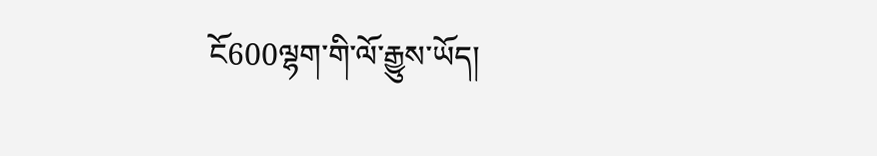ངོ600ལྷག་གི་ལོ་རྒྱུས་ཡོད།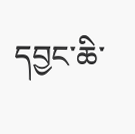དབྱང་ཆི་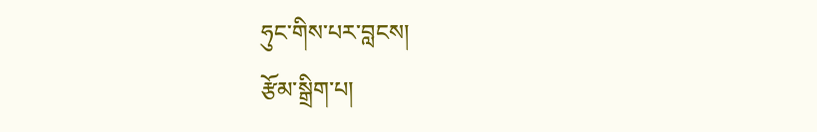ཧུང་གིས་པར་བླངས།
རྩོམ་སྒྲིག་པ།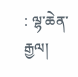: ལྷ་ཆེན་རྒྱལ།